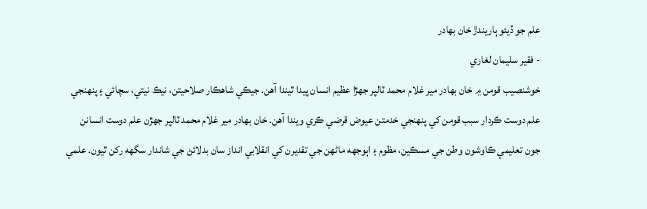علم جو ڏيئو ٻاريندڙ خان بهادر
- فقير سليمان لغاري
خوشنصيب قومن ۾ خان بهادر مير غلام محمد ٽالپر جهڙا عظيم انسان پيدا ٿيندا آهن. جيڪي شاهڪار صلاحيتن، نيڪ نيتي، سچائي ۽ پنهنجي علم دوست ڪردار سبب قومن کي پنهنجي خدمتن عيوض قرضي ڪري ويندا آهن. خان بهادر مير غلام محمد ٽالپر جهڙن علم دوست انسانن جون تعليمي ڪاوشون وطن جي مسڪين، مظوم ۽ اٻوجهه ماڻهن جي تقديرن کي انقلابي انداز سان بدلائڻ جي شاندار سگهه رکن ٿيون. علمي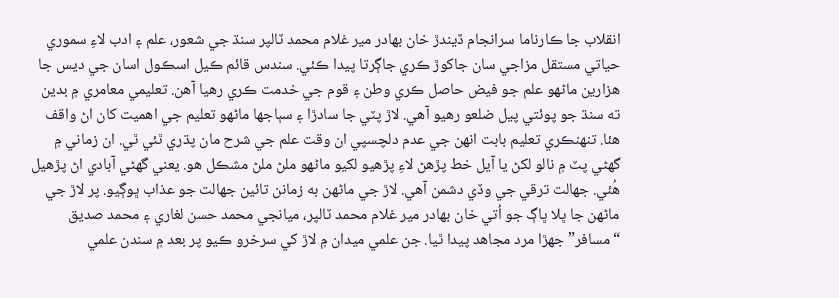انقلاب جا ڪارناما سرانجام ڏيندڙ خان بهادر مير غلام محمد ٽالپر سنڌ جي شعور، علم ۽ ادب لاءِ سموري حياتي مستقل مزاجي سان جاکوڙ ڪري جاڳرتا پيدا ڪئي. سندس قائم ڪيل اسڪول اسان جي ديس جا هزارين ماڻهو علم جو فيض حاصل ڪري وطن ۽ قوم جي خدمت ڪري رهيا آهن. تعليمي معامري ۾ بدين ته سنڌ جو پوئتي پيل ضلعو رهيو آهي. لاڙ پٽي جا سادڙا ۽ سٻاجها ماڻهو تعليم جي اهميت کان اڻ واقف هئا. تنهنڪري تعليم بابت انهن جي عدم دلچسپي ان وقت علم جي شرح مان پڌري ٿئي ٿي. ان زماني ۾ گھڻي پٽ ۾ نالو لکڻ يا آيل خط پڙهڻ لاءِ پڙهيو لکيو ماڻهو ملڻ ملڻ مشڪل هو. يعني گھڻي آبادي اڻ پڙهيل هُئي. جهالت ترقي جي وڏي دشمن آهي. لاڙ جي ماڻهن به زمانن تائين جهالت جو عذاب ڀوڳيو. پر لاڙ جي ماڻهن جا ڀلا ڀاڳ جو اُتي خان بهادر مير غلام محمد ٽالپر، ميانجي محمد حسن لغاري ۽ محمد صديق “مسافر” جهڙا مرد مجاهد پيدا ٿيا. جن علمي ميدان ۾ لاڙ کي سرخرو ڪيو پر بعد ۾ سندن علمي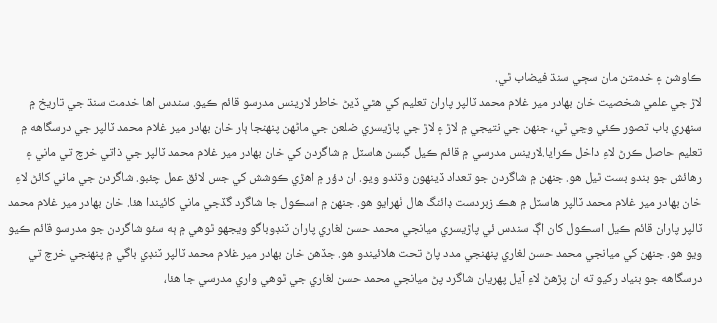ڪاوشن ۽ خدمتن مان سڄي سنڌ فيضاب ٿي.
لاڙ جي علمي شخصيت خان بهادر مير غلام محمد ٽالپر پاران تعليم کي هٿي ڏيڻ خاطر لارينس مدرسو قائم ڪيو. سندس اها خدمت سنڌ جي تاريخ ۾ سنهري باب تصور ڪئي وڃي ٿي، جنهن جي نتيجي ۾ لاڙ ۽ لاڙ جي پاڙيسري ضلعن جي ماڻهن پنهنجا ٻار خان بهادر مير غلام محمد ٽالپر جي درسگاهه ۾ تعليم حاصل ڪرڻ لاءِ داخل ڪرايا.لارينس مدرسي ۾ قائم ڪيل گبسن هاسٽل ۾ شاگردن کي خان بهادر مير غلام محمد ٽالپر جي ذاتي خرچ تي ماني ۽ رهائش جو بندو بست ٿيل هو. جنهن ۾ شاگردن جو تعداد ڏينهون وڌندو ويو. ان دؤر ۾ اهڙي ڪوشش کي جس لائق عمل چئبو. شاگردن جي ماني کائڻ لاءِ خان بهادر مير غلام محمد ٽالپر هاسٽل ۾ هڪ زبردست ڊائنگ هال ٺهرايو هو. جنهن ۾ اسڪول جا شاگرد گڏجي ماني کائيندا هئا. خان بهادر مير غلام محمد ٽالپر پاران قائم ڪيل اسڪول کان اڳ سندس ئي پاڙيسري ميانجي محمد حسن لغاري پاران ٽنڊوباگو ويجهو ٿوهي ۾ ٻه سئو شاگردن جو مدرسو قائم ڪيو ويو هو. جنهن کي ميانجي محمد حسن لغاري پنهنجي مدد پاڻ تحت هلائيندو هو. جڏهن خان بهادر مير غلام محمد ٽالپر ٽنڊي باگي ۾ پنهنجي خرچ تي درسگاهه جو بنياد رکيو ته ان پڙهڻ لاءِ آيل پهريان شاگرد پڻ ميانجي محمد حسن لغاري جي ٿوهي واري مدرسي جا هئا،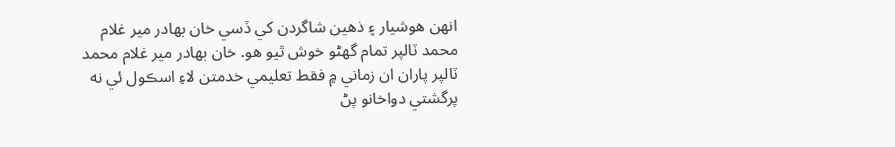انهن هوشيار ۽ ذهين شاگردن کي ڏسي خان بهادر مير غلام محمد ٽالپر تمام گھڻو خوش ٿيو هو. خان بهادر مير غلام محمد ٽالپر پاران ان زماني ۾ فقط تعليمي خدمتن لاءِ اسڪول ئي نه پرگشتي دواخانو پڻ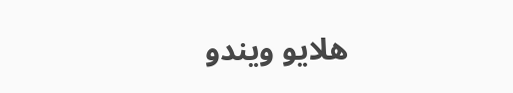هلايو ويندو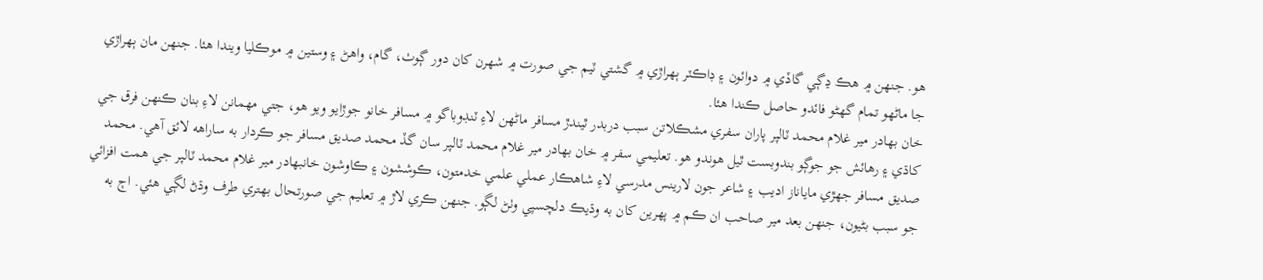هو. جنهن ۾ هڪ ڍڳي گاڏي ۾ دوائون ۽ ڊاڪٽر ٻهراڙي ۾ گشتي ٽيم جي صورت ۾ شهرن کان دور ڳوٺ، گام، واهڻ ۽ وستين ۾ موڪليا ويندا هئا. جنهن مان ٻهراڙي جا ماڻهو تمام گهڻو فائدو حاصل ڪندا هئا.
خان بهادر مير غلام محمد ٽالپر پاران سفري مشڪلاتن سبب دربدر ٿيندڙ مسافر ماڻهن لاءِ ٽنڊوباگو ۾ مسافر خانو جوڙايو ويو هو، جتي مهمانن لاءِ بنان ڪنهن فرق جي کاڌي ۽ رهائش جو جوڳو بندوبست ٿيل هوندو هو. تعليمي سفر ۾ خان بهادر مير غلام محمد ٽالپر سان گڏ محمد صديق مسافر جو ڪردار به ساراهه لائق آهي. محمد صديق مسافر جهڙي ماياناز اديب ۽ شاعر جون لارينس مدرسي لاءِ شاهڪار عملي علمي خدمتون، ڪوششون ۽ ڪاوشون خانبهادر مير غلام محمد ٽالپر جي همت افزائي جو سبب بڻيون، جنهن بعد مير صاحب ان ڪم ۾ پهرين کان به وڌيڪ دلچسپي وٺڻ لڳو. جنهن ڪري لاڙ ۾ تعليم جي صورتحال بهتري طرف وڌڻ لڳي هئي. اڄ به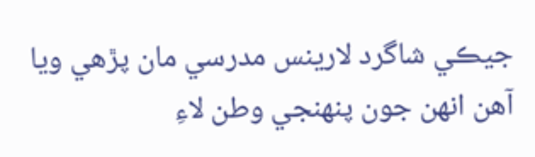جيڪي شاگرد لارينس مدرسي مان پڙهي ويا آهن انهن جون پنهنجي وطن لاءِ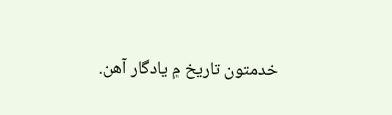خدمتون تاريخ ۾ يادگار آهن.